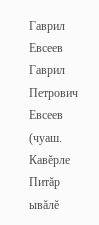Гаврил Евсеев
Гаврил Петрович Евсеев (чуаш. Кавĕрле Питăр ывăлĕ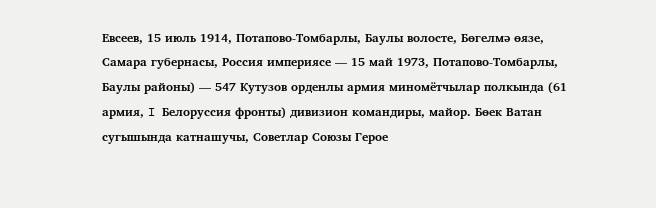Евсеев, 15 июль 1914, Потапово-Томбарлы, Баулы волосте, Бөгелмә өязе, Самара губернасы, Россия империясе — 15 май 1973, Потапово-Томбарлы, Баулы районы) — 547 Кутузов орденлы армия миномётчылар полкында (61 армия, I Белоруссия фронты) дивизион командиры, майор. Бөек Ватан сугышында катнашучы, Советлар Союзы Герое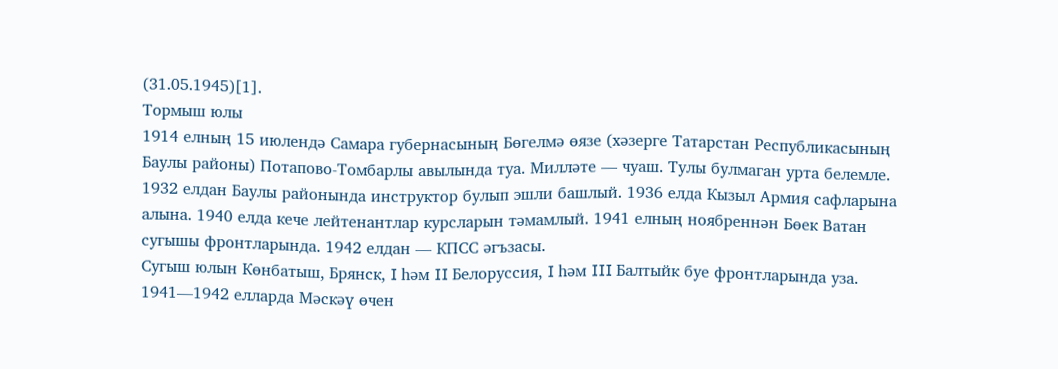(31.05.1945)[1].
Тормыш юлы
1914 елның 15 июлендә Самара губернасының Бөгелмә өязе (хәзерге Татарстан Республикасының Баулы районы) Потапово-Томбарлы авылында туа. Милләте — чуаш. Тулы булмаган урта белемле. 1932 елдан Баулы районында инструктор булып эшли башлый. 1936 елда Кызыл Армия сафларына алына. 1940 елда кече лейтенантлар курсларын тәмамлый. 1941 елның ноябреннән Бөек Ватан сугышы фронтларында. 1942 елдан — КПСС әгъзасы.
Сугыш юлын Көнбатыш, Брянск, I һәм II Белоруссия, I һәм III Балтыйк буе фронтларында уза. 1941—1942 елларда Мәскәү өчен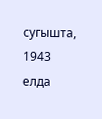сугышта, 1943 елда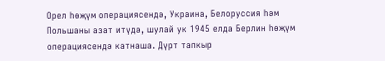Орел һөҗүм операциясендә, Украина, Белоруссия һәм Польшаны азат итүдә, шулай ук 1945 елда Берлин һөҗүм операциясендә катнаша. Дүрт тапкыр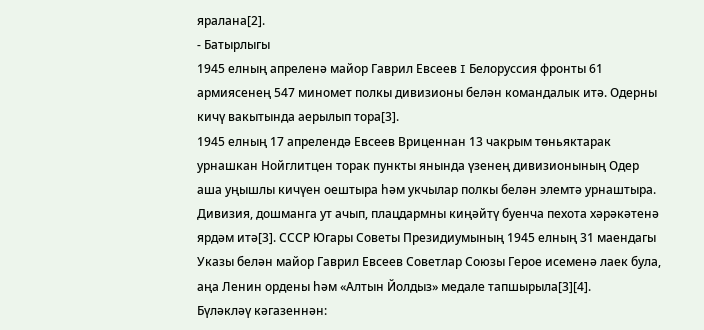яралана[2].
- Батырлыгы
1945 елның апреленә майор Гаврил Евсеев I Белоруссия фронты 61 армиясенең 547 миномет полкы дивизионы белән командалык итә. Одерны кичү вакытында аерылып тора[3].
1945 елның 17 апрелендә Евсеев Вриценнан 13 чакрым төньяктарак урнашкан Нойглитцен торак пункты янында үзенең дивизионының Одер аша уңышлы кичүен оештыра һәм укчылар полкы белән элемтә урнаштыра. Дивизия, дошманга ут ачып, плацдармны киңәйтү буенча пехота хәрәкәтенә ярдәм итә[3]. СССР Югары Советы Президиумының 1945 елның 31 маендагы Указы белән майор Гаврил Евсеев Советлар Союзы Герое исеменә лаек була, аңа Ленин ордены һәм «Алтын Йолдыз» медале тапшырыла[3][4].
Бүләкләү кәгазеннән: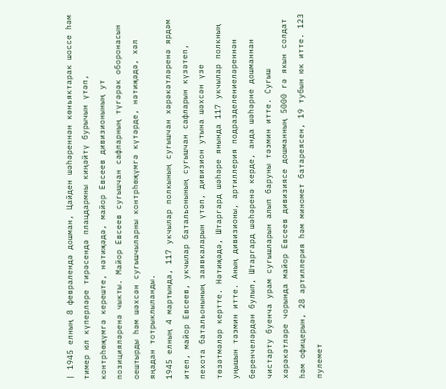| 1945 елның 8 февралендә дошман, Цайден шәһәреннән көньяктарак шоссе һәм тимер юл күперләре тирәсендә плацдармны киңәйтү бурычын үтәп, контрһөҗүмгә кереште, нәтиҗәдә, майор Евсеев дивизионының ут позицияләренә чыкты. Майор Евсеев сугышчан сафларның түгәрәк оборонасын оештырды һәм шәхсән сугышчыларны контрһөҗүмгә күтәрде, нәтиҗәдә, хәл яңадан тотрыклыланды.
1945 елның 4 мартында, 117 укчылар полкының сугышчан хәрәкәтләренә ярдәм итеп, майор Евсеев, укчылар батальонының сугышчан сафларын күзәтеп, пехота батальонының заявкаларын үтәп, дивизион утына шәхсән үзе төзәтмәләр кертте. Нәтиҗәдә, Штаргард шәһәре янында 117 укчылар полкның уңышын тәэмин итте. Аның дивизионы, артиллерия подразделениеләреннән беренчеләрдән булып, Штаргард шәһәренә керде, анда шәһәрне дошманнан чистарту буенча урам сугышларын алып баруны тәэмин итте. Сугыш хәрәкәтләре чорында майор Евсеев дивизиясе дошманның 5000 гә якын солдат һәм офицерын, 28 артиллерия һәм миномет батареясен, 19 тубын юк итте. 123 пулемет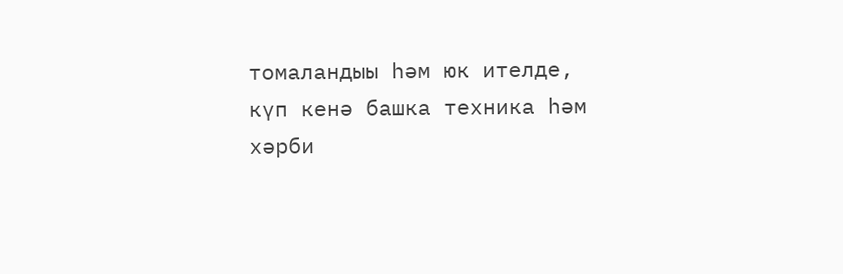томаландыы һәм юк ителде, күп кенә башка техника һәм хәрби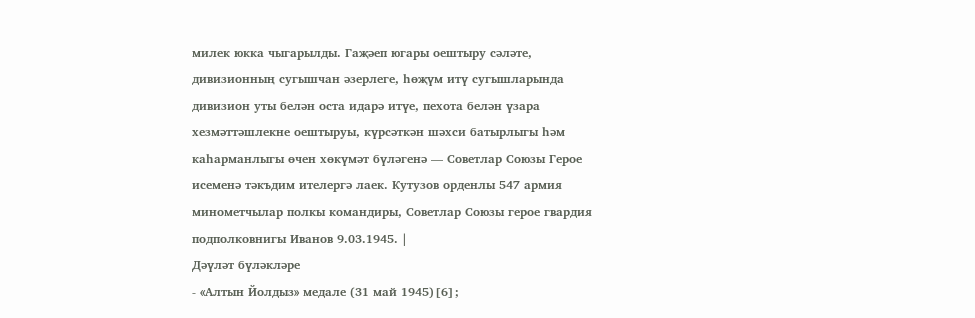милек юкка чыгарылды. Гаҗәеп югары оештыру сәләте, дивизионның сугышчан әзерлеге, һөҗүм итү сугышларында дивизион уты белән оста идарә итүе, пехота белән үзара хезмәттәшлекне оештыруы, күрсәткән шәхси батырлыгы һәм каһарманлыгы өчен хөкүмәт бүләгенә — Советлар Союзы Герое исеменә тәкъдим ителергә лаек. Кутузов орденлы 547 армия минометчылар полкы командиры, Советлар Союзы герое гвардия подполковнигы Иванов 9.03.1945. |
Дәүләт бүләкләре
- «Алтын Йолдыз» медале (31 май 1945)[6];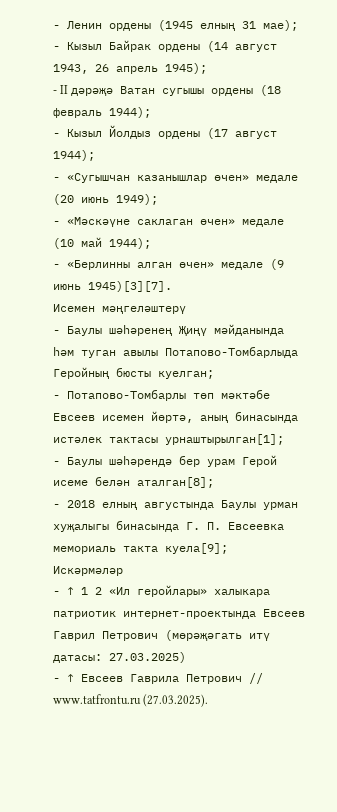- Ленин ордены (1945 елның 31 мае);
- Кызыл Байрак ордены (14 август 1943, 26 апрель 1945);
- II дәрәҗә Ватан сугышы ордены (18 февраль 1944);
- Кызыл Йолдыз ордены (17 август 1944);
- «Сугышчан казанышлар өчен» медале (20 июнь 1949);
- «Мәскәүне саклаган өчен» медале (10 май 1944);
- «Берлинны алган өчен» медале (9 июнь 1945)[3][7].
Исемен мәңгеләштерү
- Баулы шәһәренең Җиңү мәйданында һәм туган авылы Потапово-Томбарлыда Геройның бюсты куелган;
- Потапово-Томбарлы төп мәктәбе Евсеев исемен йөртә, аның бинасында истәлек тактасы урнаштырылган[1];
- Баулы шәһәрендә бер урам Герой исеме белән аталган[8];
- 2018 елның августында Баулы урман хуҗалыгы бинасында Г. П. Евсеевка мемориаль такта куела[9];
Искәрмәләр
- ↑ 1 2 «Ил геройлары» халыкара патриотик интернет-проектында Евсеев Гаврил Петрович (мөрәҗәгать итү датасы: 27.03.2025)
- ↑ Евсеев Гаврила Петрович // www.tatfrontu.ru (27.03.2025).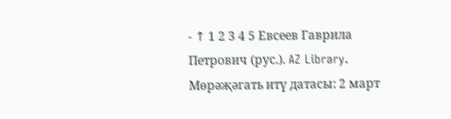- ↑ 1 2 3 4 5 Евсеев Гаврила Петрович (рус.). AZ Library. Мөрәҗәгать итү датасы: 2 март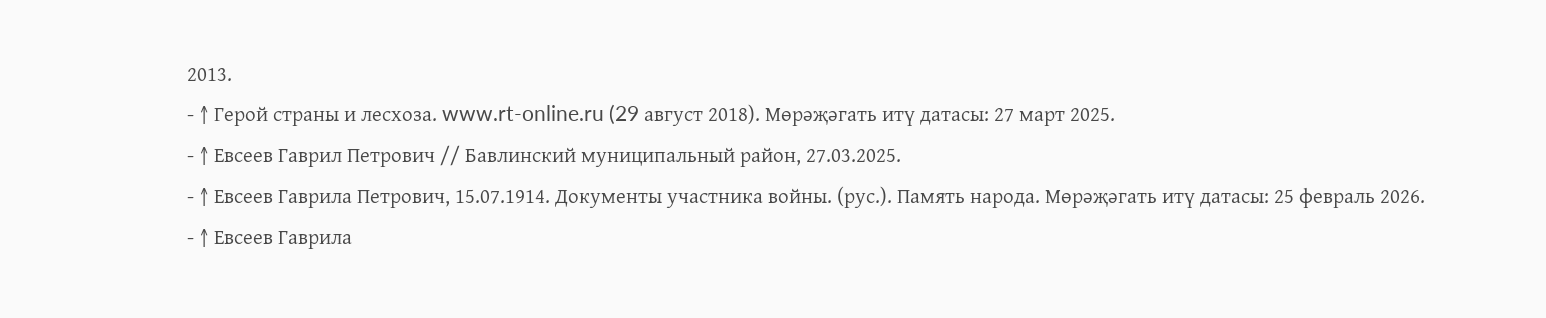2013.
- ↑ Герой страны и лесхоза. www.rt-online.ru (29 август 2018). Мөрәҗәгать итү датасы: 27 март 2025.
- ↑ Евсеев Гаврил Петрович // Бавлинский муниципальный район, 27.03.2025.
- ↑ Евсеев Гаврила Петрович, 15.07.1914. Документы участника войны. (рус.). Память народа. Мөрәҗәгать итү датасы: 25 февраль 2026.
- ↑ Евсеев Гаврила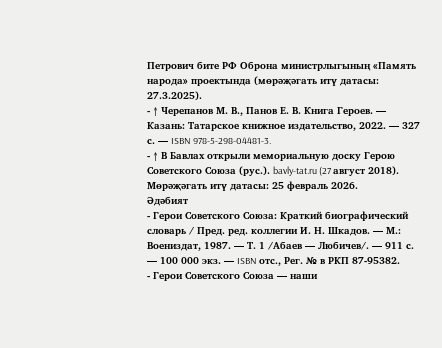Петрович бите РФ Оброна министрлыгының «Память народа» проектында (мөрәҗәгать итү датасы: 27.3.2025).
- ↑ Черепанов М. В., Панов Е. В. Книга Героев. — Казань: Татарское книжное издательство, 2022. — 327 с. — ISBN 978-5-298-04481-3.
- ↑ В Бавлах открыли мемориальную доску Герою Советского Союза (рус.). bavly-tat.ru (27 август 2018). Мөрәҗәгать итү датасы: 25 февраль 2026.
Әдәбият
- Герои Советского Союза: Краткий биографический словарь / Пред. ред. коллегии И. Н. Шкадов. — М.: Воениздат, 1987. — Т. 1 /Абаев — Любичев/. — 911 с. — 100 000 экз. — ISBN отс., Рег. № в РКП 87-95382.
- Герои Советского Союза — наши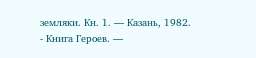земляки. Кн. 1. — Казань, 1982.
- Книга Героев. —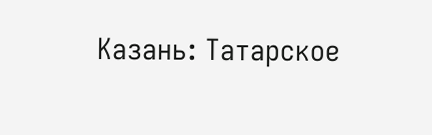Казань: Татарское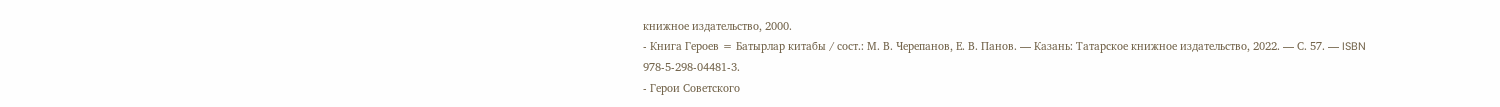книжное издательство, 2000.
- Книга Героев = Батырлар китабы / сост.: М. В. Черепанов, Е. В. Панов. — Казань: Татарское книжное издательство, 2022. — С. 57. — ISBN 978-5-298-04481-3.
- Герои Советского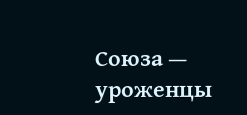Союза — уроженцы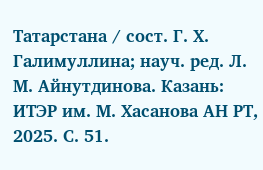Татарстана / сост. Г. Х. Галимуллина; науч. ред. Л. М. Айнутдинова. Казань: ИТЭР им. М. Хасанова АН РТ, 2025. С. 51.